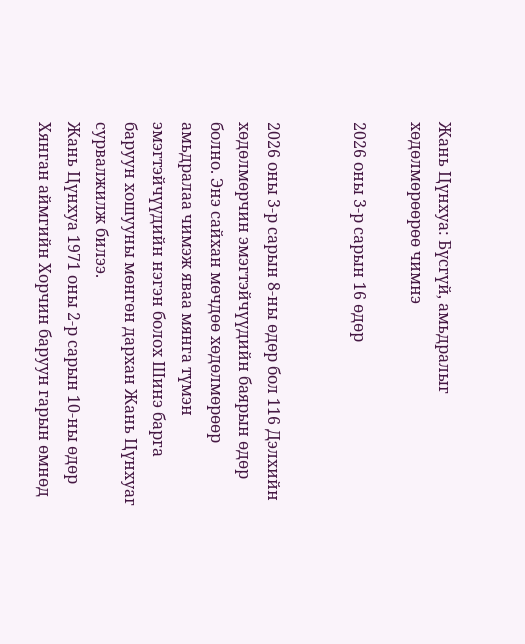Жань Цүнхуа: Бүсгүй, амьдралыг хөдөлмөрөөрөө чимнэ

2026 оны 3-р сарын 16 өдөр


2026 оны 3-р сарын 8-ны өдөр бол 116 Дэлхийн хөдөлмөрчин эмэгтэйчүүдийн баярын өдөр болно. Энэ сайхан мөчдөө хөдөлмөрөөр амьдралаа чимэж яваа мянга түмэн эмэгтэйчүүдийн нэгэн болох Шинэ барга баруун хошууны мөнгөн дархан Жань Цүнхуаг сурвалжилж билээ.
Жань Цүнхуа 1971 оны 2-р сарын 10-ны өдөр Хянган аймгийн Хорчин баруун гарын өмнөд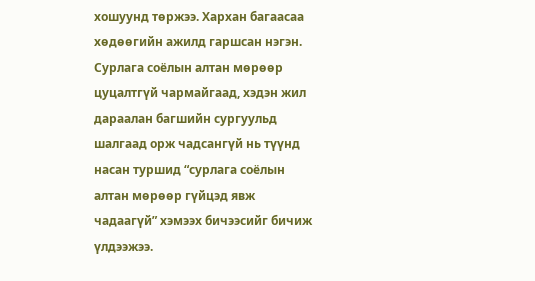хошуунд төржээ. Хархан багаасаа хөдөөгийн ажилд гаршсан нэгэн. Сурлага соёлын алтан мөрөөр цуцалтгүй чармайгаад, хэдэн жил дараалан багшийн сургуульд шалгаад орж чадсангүй нь түүнд насан туршид “сурлага соёлын алтан мөрөөр гүйцэд явж чадаагүй” хэмээх бичээсийг бичиж үлдээжээ.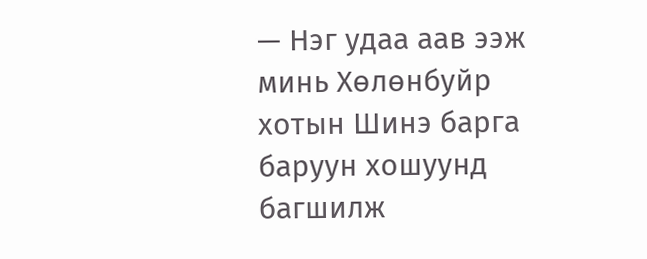— Нэг удаа аав ээж минь Хөлөнбуйр хотын Шинэ барга баруун хошуунд багшилж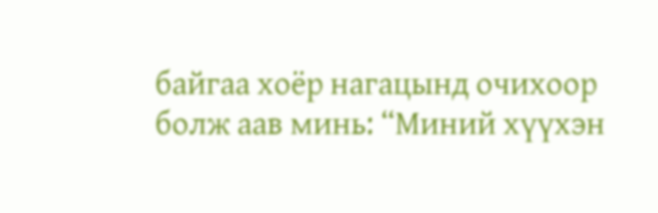байгаа хоёр нагацынд очихоор болж аав минь: “Миний хүүхэн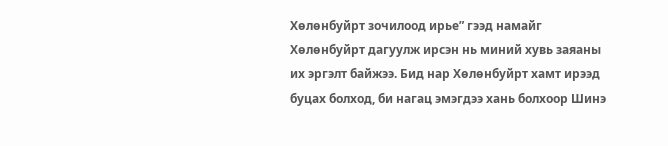Хөлөнбуйрт зочилоод ирье” гээд намайг Хөлөнбуйрт дагуулж ирсэн нь миний хувь заяаны их эргэлт байжээ. Бид нар Хөлөнбуйрт хамт ирээд буцах болход, би нагац эмэгдээ хань болхоор Шинэ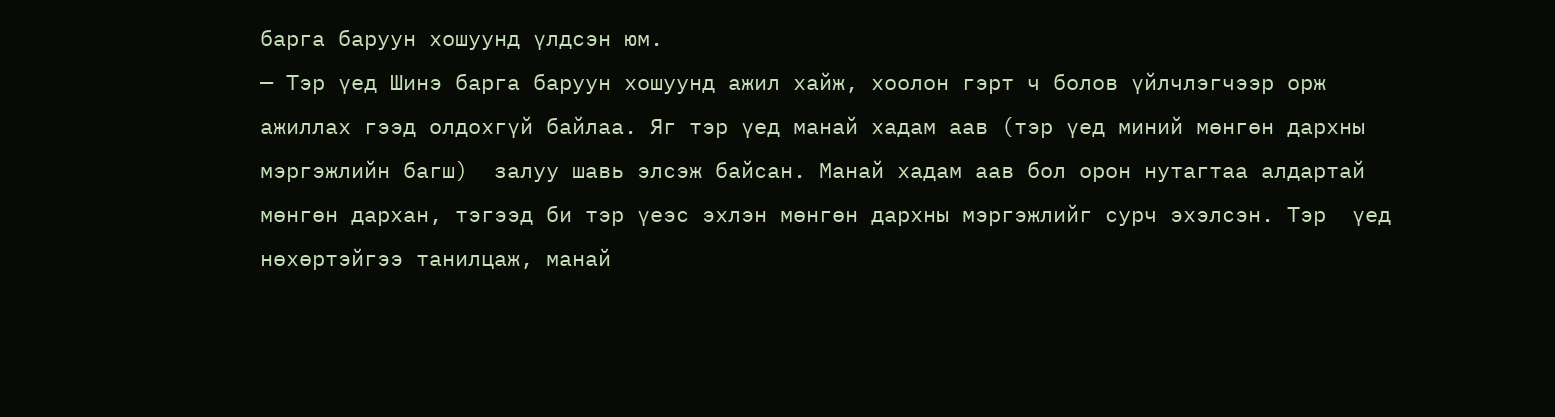барга баруун хошуунд үлдсэн юм.
— Тэр үед Шинэ барга баруун хошуунд ажил хайж, хоолон гэрт ч болов үйлчлэгчээр орж ажиллах гээд олдохгүй байлаа. Яг тэр үед манай хадам аав (тэр үед миний мөнгөн дархны мэргэжлийн багш)  залуу шавь элсэж байсан. Манай хадам аав бол орон нутагтаа алдартай мөнгөн дархан, тэгээд би тэр үеэс эхлэн мөнгөн дархны мэргэжлийг сурч эхэлсэн. Тэр  үед нөхөртэйгээ танилцаж, манай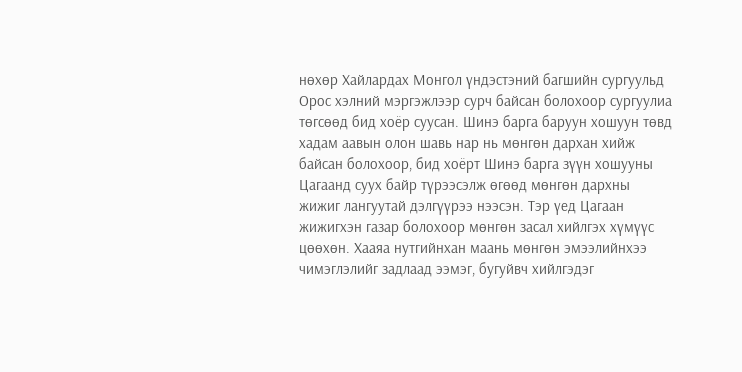нөхөр Хайлардах Монгол үндэстэний багшийн сургуульд Орос хэлний мэргэжлээр сурч байсан болохоор сургуулиа төгсөөд бид хоёр суусан. Шинэ барга баруун хошуун төвд хадам аавын олон шавь нар нь мөнгөн дархан хийж байсан болохоор, бид хоёрт Шинэ барга зүүн хошууны Цагаанд суух байр түрээсэлж өгөөд мөнгөн дархны жижиг лангуутай дэлгүүрээ нээсэн. Тэр үед Цагаан жижигхэн газар болохоор мөнгөн засал хийлгэх хүмүүс  цөөхөн. Хааяа нутгийнхан маань мөнгөн эмээлийнхээ чимэглэлийг задлаад ээмэг, бугуйвч хийлгэдэг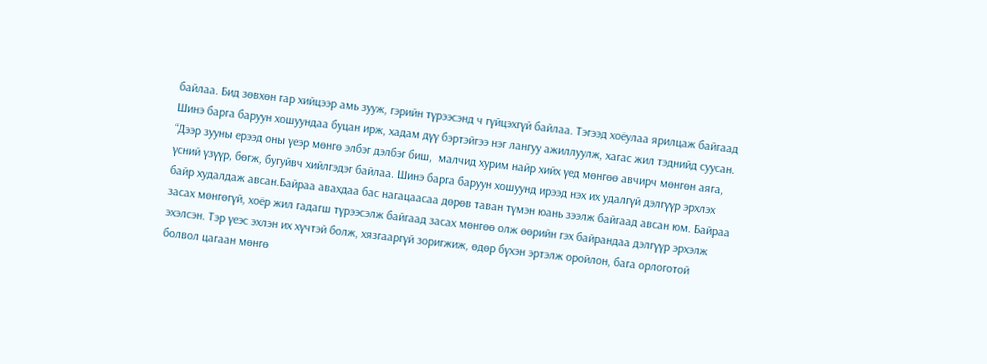байлаа. Бид зөвхөн гар хийцээр амь зууж, гэрийн түрээсэнд ч гүйцэхгүй байлаа. Тэгээд хоёулаа ярилцаж байгаад Шинэ барга баруун хошуундаа буцан ирж, хадам дүү бэртэйгээ нэг лангуу ажиллуулж, хагас жил тэднийд суусан.
“Дээр зууны ерээд оны үеэр мөнгө элбэг дэлбэг биш,  малчид хурим найр хийх үед мөнгөө авчирч мөнгөн аяга, үсний үзүүр, бөгж, бугуйвч хийлгэдэг байлаа. Шинэ барга баруун хошуунд ирээд нэх их удалгүй дэлгүүр эрхлэх байр худалдаж авсан.Байраа авахдаа бас нагацаасаа дөрөв таван түмэн юань зээлж байгаад авсан юм. Байраа засах мөнгөгүй, хоёр жил гадагш түрээсэлж байгаад засах мөнгөө олж өөрийн гэх байрандаа дэлгүүр эрхэлж эхэлсэн. Тэр үеэс эхлэн их хүчтэй болж, хязгааргүй зоригжиж, өдөр бүхэн эртэлж оройлон, бага орлоготой болвол цагаан мөнгө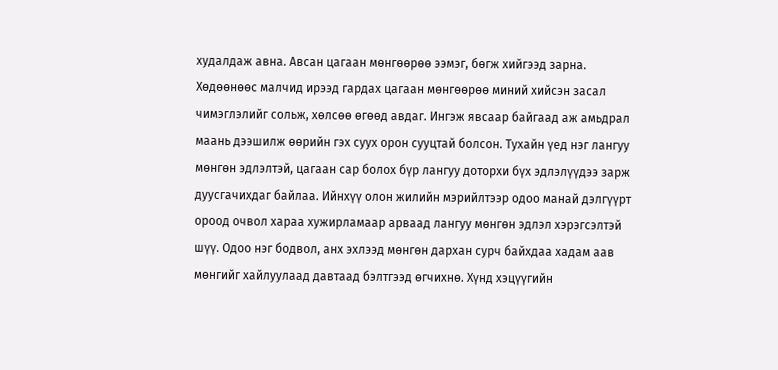худалдаж авна. Авсан цагаан мөнгөөрөө ээмэг, бөгж хийгээд зарна. Хөдөөнөөс малчид ирээд гардах цагаан мөнгөөрөө миний хийсэн засал чимэглэлийг сольж, хөлсөө өгөөд авдаг. Ингэж явсаар байгаад аж амьдрал маань дээшилж өөрийн гэх суух орон сууцтай болсон. Тухайн үед нэг лангуу мөнгөн эдлэлтэй, цагаан сар болох бүр лангуу доторхи бүх эдлэлүүдээ зарж дуусгачихдаг байлаа. Ийнхүү олон жилийн мэрийлтээр одоо манай дэлгүүрт ороод очвол хараа хужирламаар арваад лангуу мөнгөн эдлэл хэрэгсэлтэй шүү. Одоо нэг бодвол, анх эхлээд мөнгөн дархан сурч байхдаа хадам аав мөнгийг хайлуулаад давтаад бэлтгээд өгчихнө. Хүнд хэцүүгийн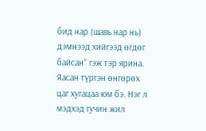бид нар (шавь нар нь) дэмнээд хийгээд өгдөг байсан” гэж тэр ярина.
Яасан түргэн өнгөрөх цаг хугацаа юм бэ. Нэг л мэдхэд гучин жил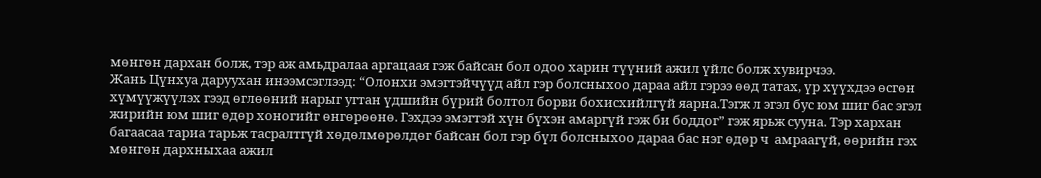мөнгөн дархан болж, тэр аж амьдралаа аргацаая гэж байсан бол одоо харин түүний ажил үйлс болж хувирчээ.
Жань Цүнхуа даруухан инээмсэглээд: “Олонхи эмэгтэйчүүд айл гэр болсныхоо дараа айл гэрээ өөд татах, үр хүүхдээ өсгөн хүмүүжүүлэх гээд өглөөний нарыг угтан үдшийн бүрий болтол борви бохисхийлгүй яарна.Тэгж л эгэл бус юм шиг бас эгэл жирийн юм шиг өдөр хоногийг өнгөрөөнө. Гэхдээ эмэгтэй хүн бүхэн амаргүй гэж би боддог” гэж ярьж сууна. Тэр хархан багаасаа тариа тарьж тасралтгүй хөдөлмөрөлдөг байсан бол гэр бүл болсныхоо дараа бас нэг өдөр ч  амраагүй, өөрийн гэх мөнгөн дархныхаа ажил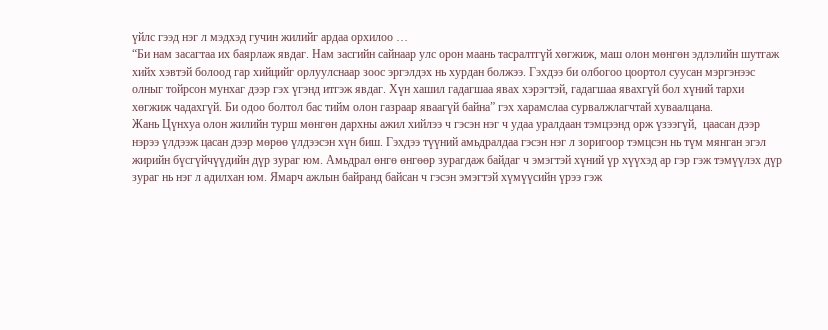үйлс гээд нэг л мэдхэд гучин жилийг ардаа орхилоо …
“Би нам засагтаа их баярлаж явдаг. Нам засгийн сайнаар улс орон маань тасралтгүй хөгжиж, маш олон мөнгөн эдлэлийн шутгаж хийх хэвтэй болоод гар хийцийг орлуулснаар зоос эргэлдэх нь хурдан болжээ. Гэхдээ би олбогоо цоортол суусан мэргэнээс олныг тойрсон мунхаг дээр гэх үгэнд итгэж явдаг. Хүн хашил гадагшаа явах хэрэгтэй, гадагшаа явахгүй бол хүний тархи хөгжиж чадахгүй. Би одоо болтол бас тийм олон газраар яваагүй байна” гэх харамслаа сурвалжлагчтай хуваалцана.
Жань Цүнхуа олон жилийн турш мөнгөн дархны ажил хийлээ ч гэсэн нэг ч удаа уралдаан тэмцээнд орж үзээгүй,  цаасан дээр нэрээ үлдээж цасан дээр мөрөө үлдээсэн хүн биш. Гэхдээ түүний амьдралдаа гэсэн нэг л зоригоор тэмцсэн нь түм мянган эгэл жирийн бүсгүйчүүдийн дүр зураг юм. Амьдрал өнгө өнгөөр зурагдаж байдаг ч эмэгтэй хүний үр хүүхэд ар гэр гэж тэмүүлэх дүр зураг нь нэг л адилхан юм. Ямарч ажлын байранд байсан ч гэсэн эмэгтэй хүмүүсийн үрээ гэж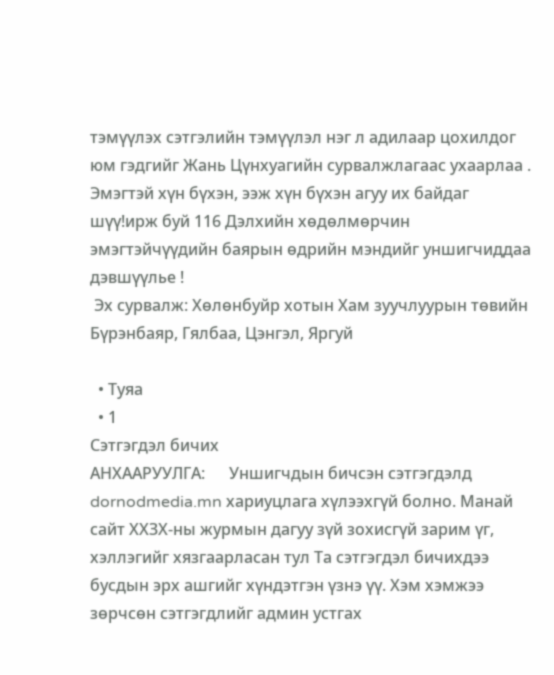тэмүүлэх сэтгэлийн тэмүүлэл нэг л адилаар цохилдог юм гэдгийг Жань Цүнхуагийн сурвалжлагаас ухаарлаа .
Эмэгтэй хүн бүхэн, ээж хүн бүхэн агуу их байдаг шүү!ирж буй 116 Дэлхийн хөдөлмөрчин эмэгтэйчүүдийн баярын өдрийн мэндийг уншигчиддаа дэвшүүлье !
 Эх сурвалж: Хөлөнбуйр хотын Хам зуучлуурын төвийн Бүрэнбаяр, Гялбаа, Цэнгэл, Яргуй

  • Туяа
  • 1
Сэтгэгдэл бичих
АНХААРУУЛГА:      Уншигчдын бичсэн сэтгэгдэлд dornodmedia.mn хариуцлага хүлээхгүй болно. Манай сайт ХХЗХ-ны журмын дагуу зүй зохисгүй зарим үг, хэллэгийг хязгаарласан тул Та сэтгэгдэл бичихдээ бусдын эрх ашгийг хүндэтгэн үзнэ үү. Хэм хэмжээ зөрчсөн сэтгэгдлийг админ устгах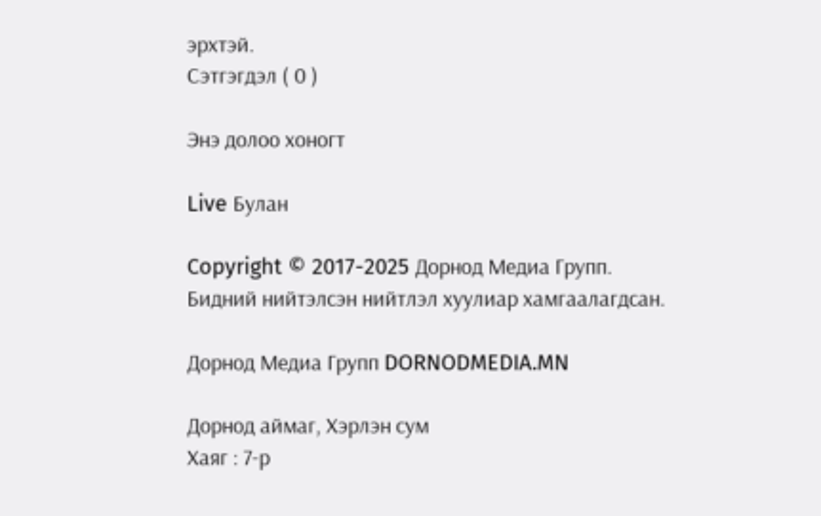эрхтэй.
Сэтгэгдэл ( 0 )

Энэ долоо хоногт

Live Булан

Copyright © 2017-2025 Дорнод Медиа Групп.
Бидний нийтэлсэн нийтлэл хуулиар хамгаалагдсан.

Дорнод Медиа Групп DORNODMEDIA.MN

Дорнод аймаг, Хэрлэн сум
Хаяг : 7-р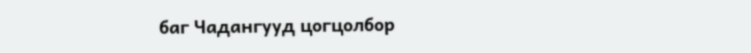баг Чадангууд цогцолбор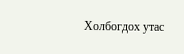Холбогдох утас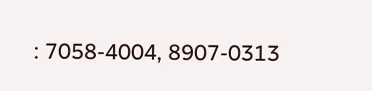: 7058-4004, 8907-0313